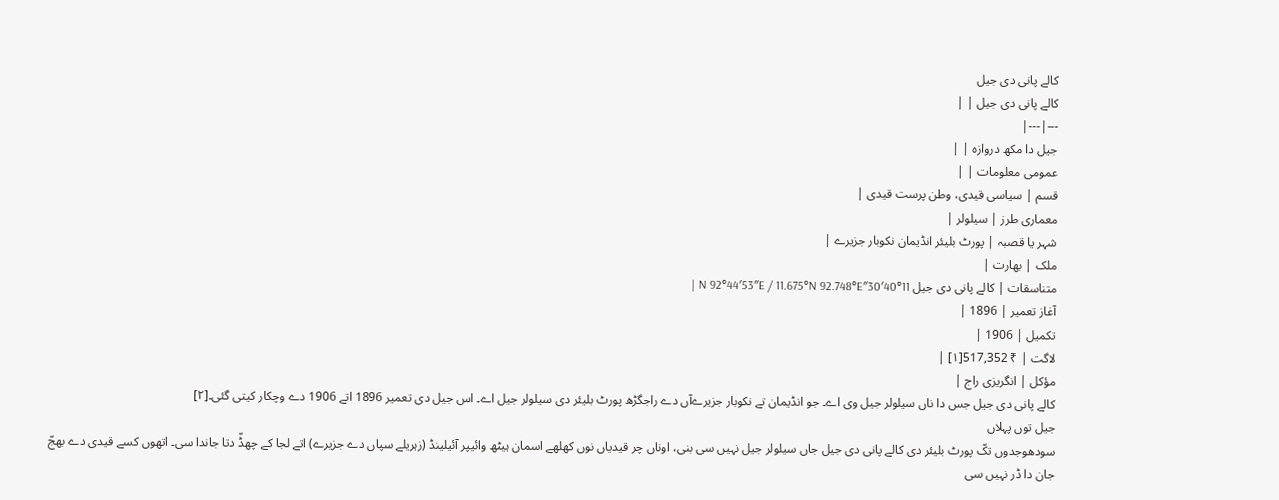کالے پانی دی جیل
کالے پانی دی جیل | |
---|---|
جیل دا مکھ دروازہ | |
عمومی معلومات | |
قسم | سیاسی قیدی، وطن پرست قیدی |
معماری طرز | سیلولر |
شہر یا قصبہ | پورٹ بلیئر انڈیمان نکوبار جزیرے |
ملک | بھارت |
متناسقات | کالے پانی دی جیل 11°40′30″N 92°44′53″E / 11.675°N 92.748°E |
آغاز تعمیر | 1896 |
تکمیل | 1906 |
لاگت | ₹ 517,352[۱] |
مؤکل | انگریزی راج |
کالے پانی دی جیل جس دا ناں سیلولر جیل وی اے۔ جو انڈیمان تے نکوبار جزیرےآں دے راجگڑھ پورٹ بلیئر دی سیلولر جیل اے۔ اس جیل دی تعمیر 1896 اتے 1906 دے وچکار کیتی گئی۔[۲]
جیل توں پہلاں
سودھوجدوں تکّ پورٹ بلیئر دی کالے پانی دی جیل جاں سیلولر جیل نہیں سی بنی، اوناں چر قیدیاں نوں کھلھے اسمان ہیٹھ وائیپر آئیلینڈ (زہریلے سپاں دے جزیرے) اتے لجا کے چھڈّ دتا جاندا سی۔ اتھوں کسے قیدی دے بھجّ جان دا ڈر نہیں سی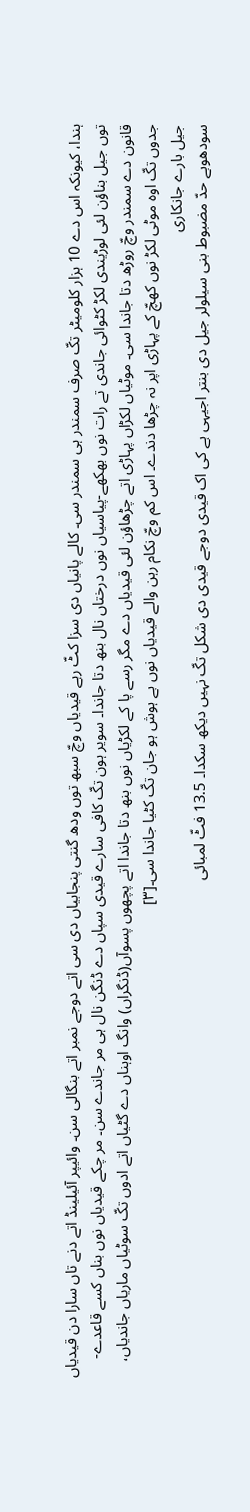ہندا، کیونکہ اس دے 10 ہزار کلومیٹر تکّ صرف سمندر ہی سمندر سی۔ کالے پانیاں دی سزا کٹّ رہے قیدیاں وچّ سبھ توں ودھ گنتی پنجابیاں دی سی اتے دوجے نمبر اتے بنگالی سن۔ وائیپر آئیلینڈ اتے دنے تاں سارا دن قیدیاں توں جیل بناؤن لئی لوڑیندی لکڑ کٹوائی جاندی تے رات نوں بھکھے-پیاسیاں نوں درختاں نال بنھ دتا جاندا۔ سویر ہون تکّ کافی سارے قیدی سپاں دے ڈنگن نال ہی مر جاندے سن۔ مر چکے قیدیاں نوں بناں کسے قاعدے-قانون دے سمندر وچّ روڑھ دتا جاندا سی۔ موٹیاں لکڑاں پہاڑی اتے چڑھاؤن لئی قیدیاں دے مگر رسے پا کے لکڑیاں نوں بنھ دتا جاندا اتے پچھوں پسوآں(ڈنگراں) وانگ اوہناں دے گٹیاں اتے ادوں تکّ سوٹیاں ماریاں جاندیاں، جدوں تکّ اوہ موٹی لکڑ نوں کھچّ کے پہاڑی اپر نہ چڑھا دندے۔ اس کم وچّ نکام رہن والے قیدیاں نوں بے ہوش ہو جان تکّ کٹیا جاندا سی۔[۳]
جیل بارے جانکاری
سودھوبے حدّ مضبوط بنی سیلولر جیل دی بنتر اجیہی ہے کی اک قیدی دوجے قیدی دی شکل تکّ نہیں دیکھ سکدا۔ 13.5 فٹّ لمبائی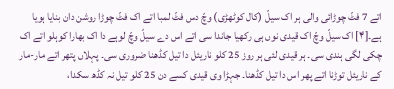اتے 7 فٹّ چوڑائی والی ہر اک سیلّ (کال کوٹھڑی) وچّ دس فٹّ لمبا اتے اک فٹّ چوڑا روشن دان بنایا ہویا ہے۔[۴] اک سیلّ وچّ اک قیدی نوں ہی رکھیا جاندا سی اتے اس دے سیلّ وچّ لوہے دا اک بھارا کوہلو اتے اک چکی لگی ہندی سی۔ ہر قیدی لئی ہر روز 25 کلو ناریئل دا تیل کڈھنا ضروری سی۔ پہلاں پتھر اتے مار-مار کے ناریئل توڑنا اتے پھر اس دا تیل کڈھنا۔ جہڑا وی قیدی کسے دن 25 کلو تیل نہ کڈھ سکدا،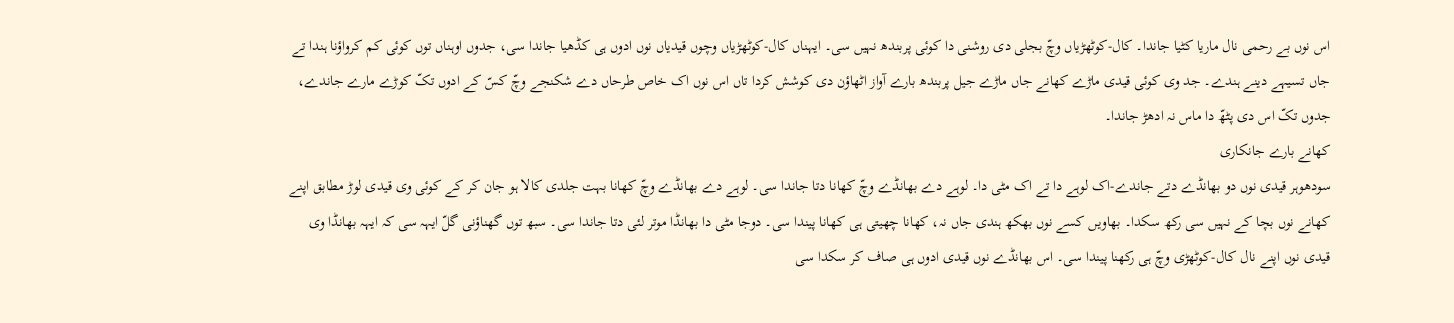اس نوں بے رحمی نال ماریا کٹیا جاندا۔ کال-کوٹھڑیاں وچّ بجلی دی روشنی دا کوئی پربندھ نہیں سی۔ ایہناں کال-کوٹھڑیاں وچوں قیدیاں نوں ادوں ہی کڈھیا جاندا سی، جدوں اوہناں توں کوئی کم کرواؤنا ہندا تے جاں تسیہے دینے ہندے۔ جد وی کوئی قیدی ماڑے کھانے جاں ماڑے جیل پربندھ بارے آواز اٹھاؤن دی کوشش کردا تاں اس نوں اک خاص طرحاں دے شکنجے وچّ کسّ کے ادوں تکّ کوڑے مارے جاندے، جدوں تکّ اس دی پٹھّ دا ماس نہ ادھڑ جاندا۔
کھانے بارے جانکاری
سودھوہر قیدی نوں دو بھانڈے دتے جاندے-اک لوہے دا تے اک مٹی دا۔ لوہے دے بھانڈے وچّ کھانا دتا جاندا سی۔ لوہے دے بھانڈے وچّ کھانا بہت جلدی کالا ہو جان کر کے کوئی وی قیدی لوڑ مطابق اپنے کھانے نوں بچا کے نہیں سی رکھ سکدا۔ بھاویں کسے نوں بھکھ ہندی جاں نہ، کھانا چھیتی ہی کھانا پیندا سی۔ دوجا مٹی دا بھانڈا موتر لئی دتا جاندا سی۔ سبھ توں گھناؤنی گلّ ایہہ سی کہ ایہہ بھانڈا وی قیدی نوں اپنے نال کال-کوٹھڑی وچّ ہی رکھنا پیندا سی۔ اس بھانڈے نوں قیدی ادوں ہی صاف کر سکدا سی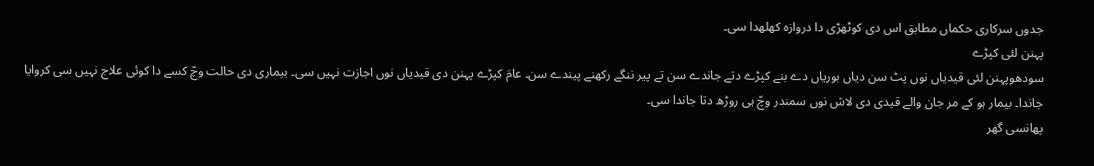جدوں سرکاری حکماں مطابق اس دی کوٹھڑی دا دروازہ کھلھدا سی۔
پہنن لئی کپڑے
سودھوپہنن لئی قیدیاں نوں پٹ سن دیاں بوریاں دے بنے کپڑے دتے جاندے سن تے پیر ننگے رکھنے پیندے سن۔ عامَ کپڑے پہنن دی قیدیاں نوں اجازت نہیں سی۔ بیماری دی حالت وچّ کسے دا کوئی علاج نہیں سی کروایا جاندا۔ بیمار ہو کے مر جان والے قیدی دی لاش نوں سمندر وچّ ہی روڑھ دتا جاندا سی۔
پھانسی گھر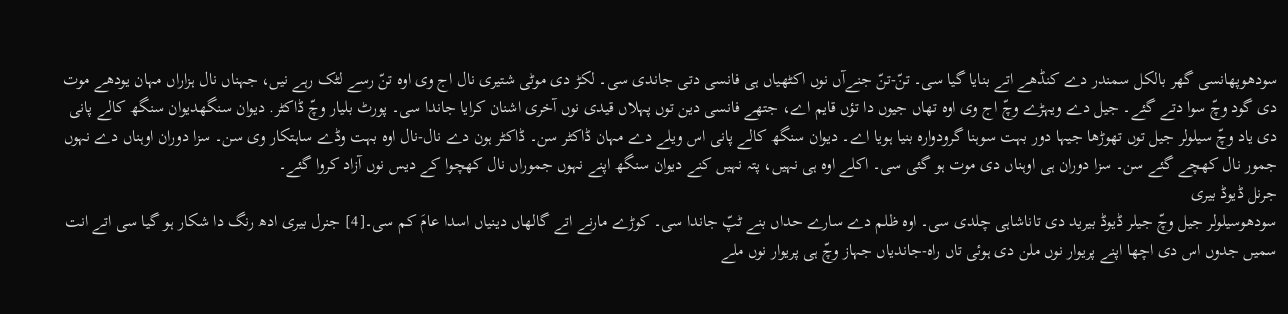سودھوپھانسی گھر بالکل سمندر دے کنڈھے اتے بنایا گیا سی۔ تنّ-تنّ جنےآں نوں اکٹھیاں ہی فانسی دتی جاندی سی۔ لکڑ دی موٹی شتیری نال اج وی اوہ تنّ رسے لٹک رہے نیں، جہناں نال ہزاراں مہان یودھے موت دی گود وچّ سوا دتے گئے۔ جیل دے ویہڑے وچّ اج وی اوہ تھاں جیوں دا تؤں قایم اے، جتھے فانسی دین توں پہلاں قیدی نوں آخری اشنان کرایا جاندا سی۔ پورٹ بلیار وچّ ڈاکٹر. دیوان سنگھدیوان سنگھ کالے پانی دی یاد وچّ سیلولر جیل توں تھوڑھا جیہا دور بہت سوہنا گرودوارہ بنیا ہویا اے۔ دیوان سنگھ کالے پانی اس ویلے دے مہان ڈاکٹر سن۔ ڈاکٹر ہون دے نال-نال اوہ بہت وڈے ساہتکار وی سن۔ سزا دوران اوہناں دے نہوں جمور نال کھچے گئے سن۔ سزا دوران ہی اوہناں دی موت ہو گئی سی۔ اکلے اوہ ہی نہیں، پتہ نہیں کنے دیوان سنگھ اپنے نہوں جموراں نال کھچوا کے دیس نوں آزاد کروا گئے۔
جرنل ڈیوڈ بیری
سودھوسیلولر جیل وچّ جیلر ڈیوڈ بیرید دی تاناشاہی چلدی سی۔ اوہ ظلم دے سارے حداں بنے ٹپّ جاندا سی۔ کوڑے مارنے اتے گالھاں دینیاں اسدا عامَ کم سی۔[4] جنرل بیری ادھ رنگ دا شکار ہو گیا سی اتے انت سمیں جدوں اس دی اچھا اپنے پریوار نوں ملن دی ہوئی تاں راہ-جاندیاں جہاز وچّ ہی پریوار نوں ملے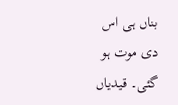بناں ہی اس دی موت ہو گئی۔ قیدیاں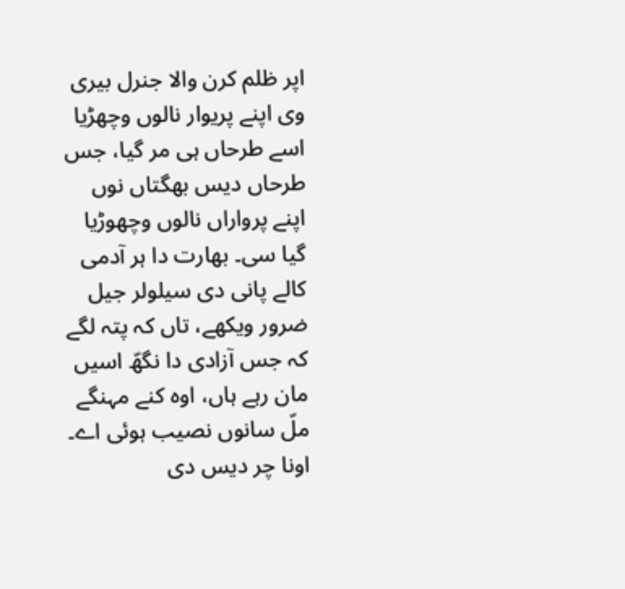اپر ظلم کرن والا جنرل بیری وی اپنے پریوار نالوں وچھڑیا اسے طرحاں ہی مر گیا، جس طرحاں دیس بھگتاں نوں اپنے پرواراں نالوں وچھوڑیا گیا سی۔ بھارت دا ہر آدمی کالے پانی دی سیلولر جیل ضرور ویکھے، تاں کہ پتہ لگے کہ جس آزادی دا نگھّ اسیں مان رہے ہاں، اوہ کنے مہنگے ملّ سانوں نصیب ہوئی اے۔ اونا چر دیس دی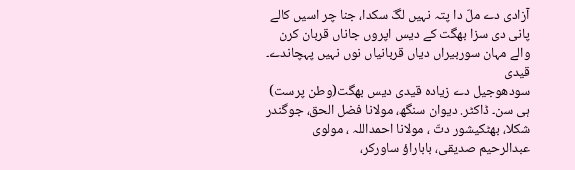آزادی دے ملّ دا پتہ نہیں لگّ سکدا، جنا چر اسیں کالے پانی دی سزا بھگت کے دیس اپروں جاناں قربان کرن والے مہان سوربیراں دیاں قربانیاں نوں نہیں پہچاندے۔
قیدی
سودھوجیل دے زیادہ قیدی دیس بھگت(وطن پرست) ہی سن۔ ڈاکٹر. دیوان سنگھ، مولانا فضل الحق، جوگندر شکلا، بھٹکیشور دتّ ، مولانا احمداللہ ، مولوی عبدالرحیم صدیقی، باباراؤ ساورکر،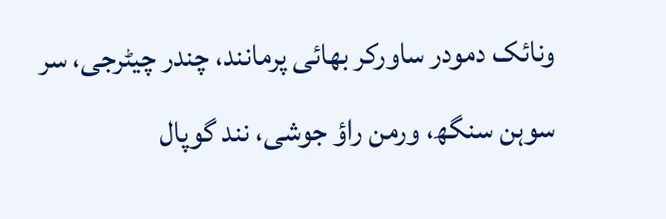ونائک دمودر ساورکر بھائی پرمانند، چندر چیٹرجی، سر سوہن سنگھ، ورمن راؤ جوشی، نند گوپال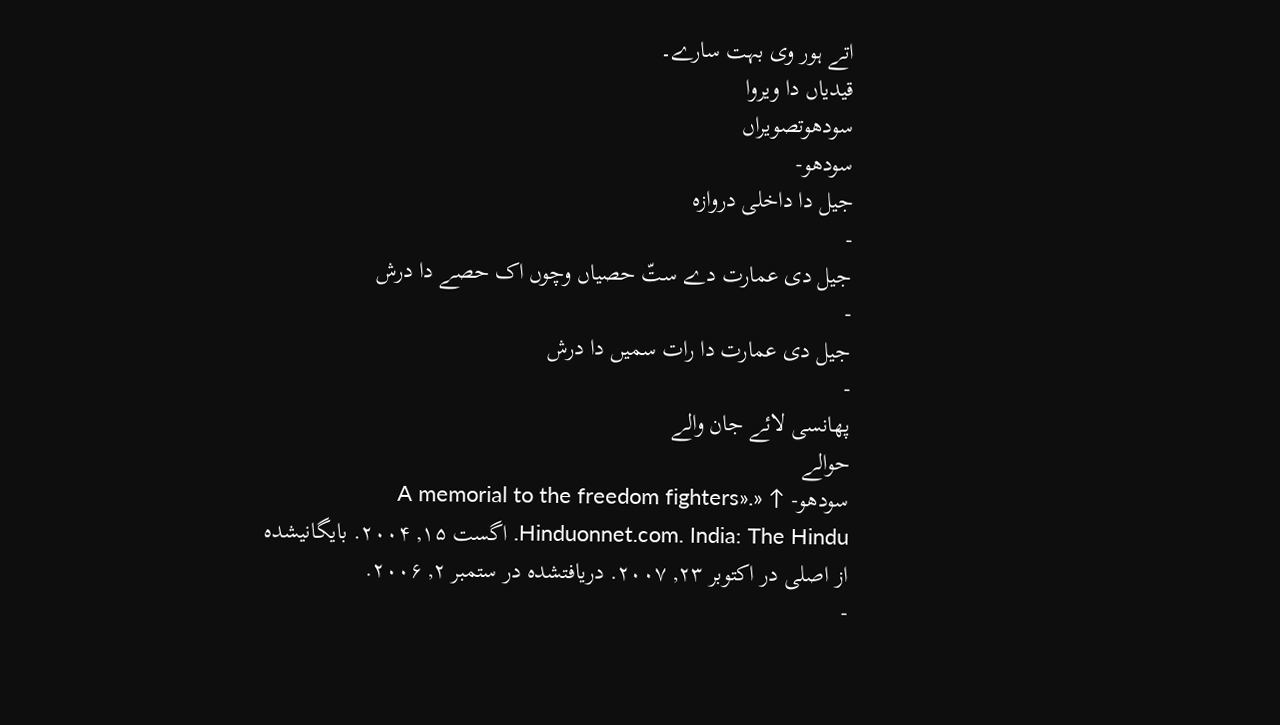اتے ہور وی بہت سارے۔
قیدیاں دا ویروا
سودھوتصویراں
سودھو-
جیل دا داخلی دروازہ
-
جیل دی عمارت دے ستّ حصیاں وچوں اک حصے دا درش
-
جیل دی عمارت دا رات سمیں دا درش
-
پھانسی لائے جان والے
حوالے
سودھو- ↑ «A memorial to the freedom fighters». Hinduonnet.com. India: The Hindu. اگست ۱۵, ۲۰۰۴. بایگانیشده از اصلی در اکتوبر ۲۳, ۲۰۰۷. دریافتشده در ستمبر ۲, ۲۰۰۶.
-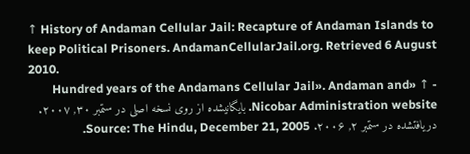↑ History of Andaman Cellular Jail: Recapture of Andaman Islands to keep Political Prisoners. AndamanCellularJail.org. Retrieved 6 August 2010.
- ↑ «Hundred years of the Andamans Cellular Jail». Andaman and Nicobar Administration website. بایگانیشده از روی نسخه اصلی در ستمبر ۳۰, ۲۰۰۷. دریافتشده در ستمبر ۲, ۲۰۰۶. Source: The Hindu, December 21, 2005.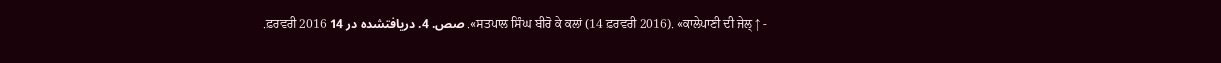- ↑ ਸਤਪਾਲ ਸਿੰਘ ਬੀਰੋ ਕੇ ਕਲਾਂ (14 ਫ਼ਰਵਰੀ 2016). «ਕਾਲੇਪਾਣੀ ਦੀ ਜੇਲ੍». صص. 4. دریافتشده در 14 ਫ਼ਰਵਰੀ 2016.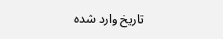تاریخ وارد شده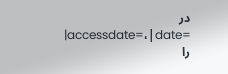در
|accessdate=،|date=
را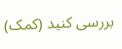بررسی کنید (کمک)